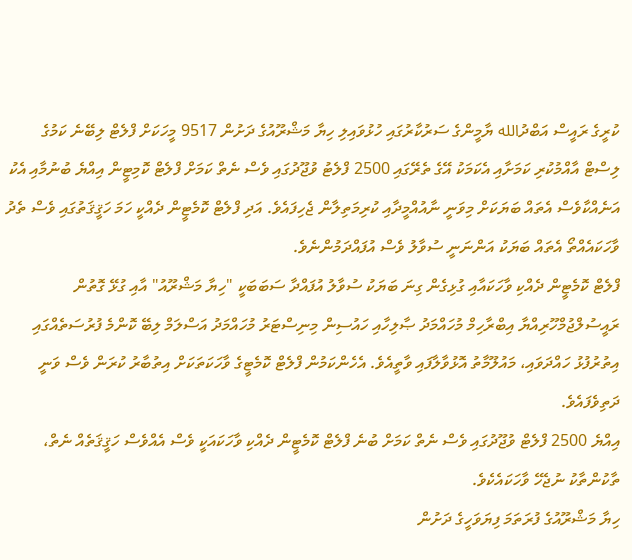ކުރީގެ ރައީސް އަބްދުالله ޔާމީންގެ ސަރުކާރުގައި ހުޅުވައިލި ހިޔާ މަޝްރޫއުގެ ދަށުން 9517 މީހަކަށް ފްލެޓް ލިބޭނެ ކަމުގެ ލިސްޓް އާއްމުކުރި ކަމަށާއި އެކަމަކު އޭގެ ތެރޭގައި 2500 ފްލެޓު ވުޖޫދުގައި ވެސް ނެތް ކަމަށް ފްލެޓް ކޮމިޓީން އިއްޔެ ބުނުމާއި އެކު އަނެއްކާވެސް އެތައް ބަޔަކަށް މިވަނީ ނާއުއްމީދާއި ކުރިމަތިލާން ޖެހިފައެވެ. އަދި ފްލެޓް ކޮމެޓީން ދެއްކީ ހަމަ ހަޤީޤަތުގައި ވެސް ތެދު ވާހަކައެއްތޯ އެތައް ބަޔަކު އަންނަނީ ސުވާލު ވެސް އުފައްދަމުންނެވެ.
ފްލެޓް ކޮމެޓީން ދެއްކި ވާހަކައާއި ގުޅިގެން ގިނަ ބަޔަކު ސުވާލު އުފައްދާ ސަބަބަކީ "ހިޔާ މަޝްރޫއު" އާއި ގުޅޭ ގޮތުން ރައީސުލްޖުމްހޫރިއްޔާ އިބްރާހިމް މުހައްމަދު ޞާލިހާއި ހައުސިން މިނިސްޓަރު މުހައްމަދު އަސްލަމް ލިބޭ ކޮންމެ ފުރުސަތެއްގައި އިތުރުފުޅު ހައްދަވައި، މައުލޫމާތު އޮޅުވާލާފައި ވާތީއެވެ. އެހެންކަމުން ފްލެޓް ކޮމެޓީގެ ވާހަކަތަކަށް އިތުބާރު ކުރަން ވެސް ވަނީ ދަތިވެފައެވެ.
އިއްޔެ 2500 ފްލެޓް ވުޖޫދުގައި ވެސް ނެތް ކަމަށް ބުނެ ފްލެޓް ކޮމެޓީން ދެއްކި ވާހަކައަކީ ވެސް އެއްވެސް ހަޤީޤަތެއް ނެތް، ތާކުންތާކު ނުޖެހޭ ވާހަކައެކެވެ.
ހިޔާ މަޝްރޫއުގެ ފުރަތަމަ ފިޔަވަހީގެ ދަށުން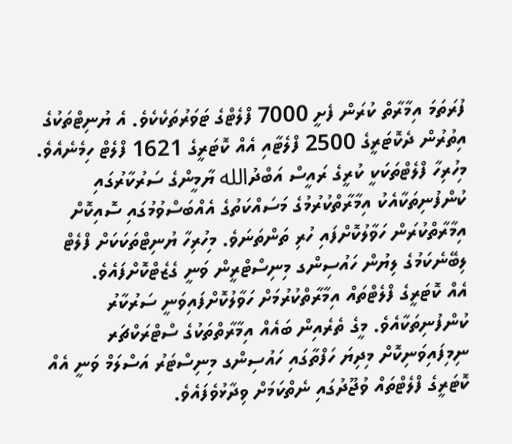ފުރަތަމަ އިމާރާތް ކުރަން ފެށީ 7000 ފްލެޓްގެ ޓަވަރުތަކެކެވެ. އެ ޔުނިޓްތަކުގެ އިތުރުން ދެކޮޓަރީގެ 2500 ފްލެޓާއި އެއް ކޮޓަރީގެ 1621 ފްލެޓް ހިމެނެއެވެ. މިހުރިހާ ފްލެޓްތަކަކީ ކުރީގެ ރައީސް އަބްދުالله ޔާމީންގެ ސަރުކާރުގައި ކުންފުނިތަކާއެކު އިމާރާތްކުރުމުގެ މަސައްކަތުގެ އެއްބަސްވުމުގައި ސޮއިކޮށް އިމާރާތްކުރަން ހަވާލުކޮށްފައި ހުރި ތަންތަނަވެ. މިހުރިހާ ޔުނިޓްތަކަކަށް ފްލެޓް ލިބޭނެކަމުގެ ލިޔުން ހައުސިންގ މިނިސްޓްރީން ވަނީ ގެޒެޓްކޮށްފައެވެ.
އެއް ކޮޓަރީގެ ފްލެޓްތައް އިމާރާތްކުރުމަށް ހަވާލުކޮށްފައިވަނީ ސަރުކާރު ކުންފުނިތަކާއެވެ. މީގެ ތެރެއިން ބައެއް އިމާރާތްތަކުގެ ސްޓްރަކްޗަރ ނިމިފައިވަނިކޮށް މިދިޔަ ހަފްތާގައި ހައުސިންގ މިނިސްޓަރު އަސްލަމް ވަނީ އެއް ކޮޓަރީގެ ފްލެޓްތައް ވުޖޫދުގައި ނެތްކަމަށް ވިދާޅުވެފައެވެ.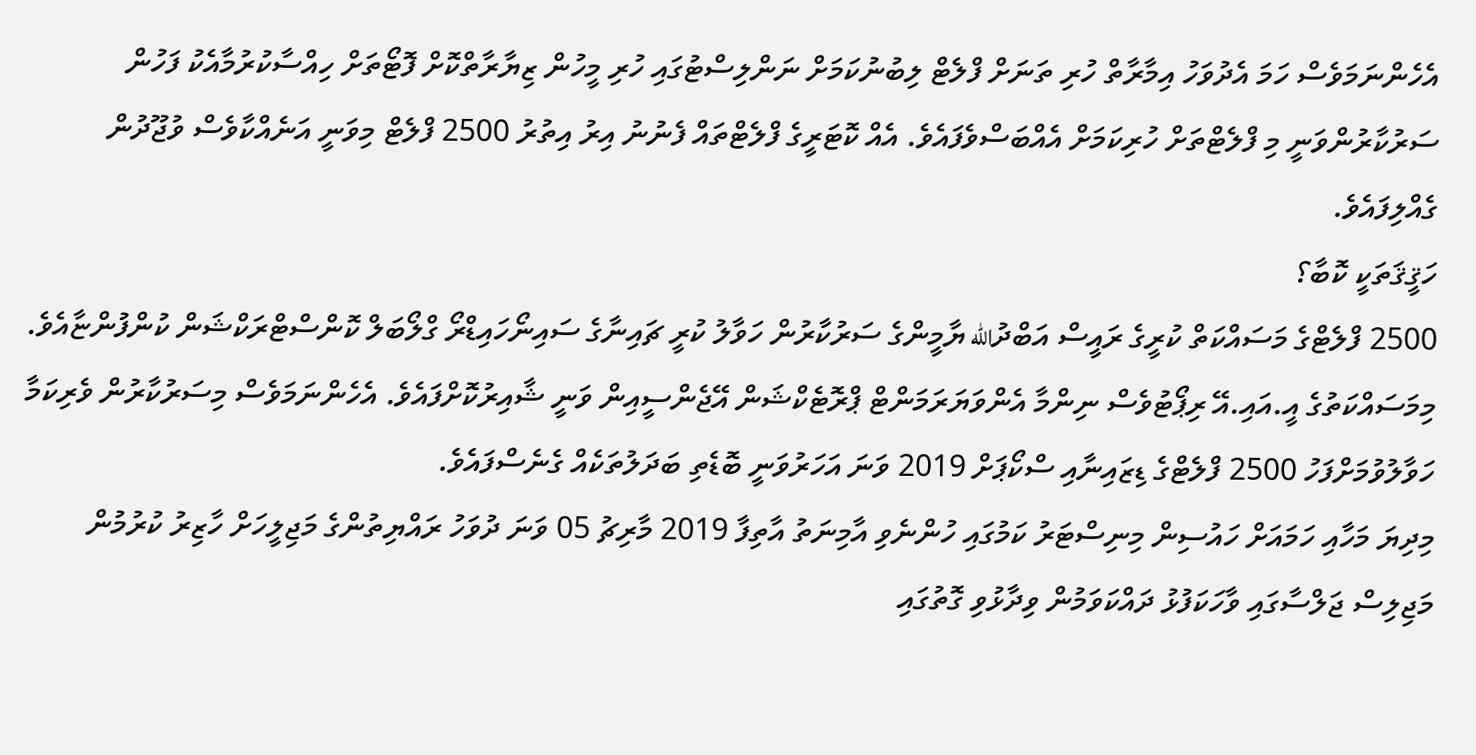އެހެންނަމަވެސް ހަމަ އެދުވަހު އިމާރާތް ހުރި ތަނަށް ފްލެޓް ލިބުނުކަމަށް ނަންލިސްޓުގައި ހުރި މީހުން ޒިޔާރާތްކޮށް ފޮޓޯތަށް ހިއްސާކުރުމާއެކު ފަހުން ސަރުކާރުންވަނީ މި ފްލެޓްތަށް ހުރިކަމަށް އެއްބަސްވެފައެވެ. އެއް ކޮޓަރީގެ ފްލެޓްތައް ފެނުނު އިރު އިތުރު 2500 ފްލެޓް މިވަނީ އަނެއްކާވެސް ވުޖޫދުން ގެއްލިފައެވެ.
ހަޤީޤަތަކީ ކޮބާ؟
2500 ފްލެޓްގެ މަސައްކަތް ކުރީގެ ރައީސް އަބްދުالله ޔާމީންގެ ސަރުކާރުން ހަވާލު ކުރީ ޗައިނާގެ ސައިނޯހައިޑްރޯ ގްލޯބަލް ކޮންސްޓްރަކްޝަން ކުންފުންޏާއެވެ. މިމަސައްކަތުގެ އީ.އައި.އޭ ރިޕޯޓުވެސް ނިންމާ އެންވަޔަރަމަންޓް ޕްރޮޓެކްޝަން އޭޖެންސީއިން ވަނީ ޝާއިރުކޮށްފައެވެ. އެހެންނަމަވެސް މިސަރުކާރުން ވެރިކަމާ ހަވާލުވުމަށްފަހު 2500 ފްލެޓްގެ ޑިޒައިނާއި ސްކޯޕަށް 2019 ވަނަ އަހަރުވަނީ ބޮޑެތި ބަދަލުތަކެއް ގެނެސްފައެވެ.
މިދިޔަ މަހާއި ހަމައަށް ހައުސިން މިނިސްޓަރު ކަމުގައި ހުންނެވި އާމިނަތު އާތިފާ 2019 މާރިޗު 05 ވަނަ ދުވަހު ރައްޔިތުންގެ މަޖިލީހަށް ހާޒިރު ކުރުމުން މަޖިލިސް ޖަލްސާގައި ވާހަކަފުޅު ދައްކަވަމުން ވިދާޅުވި ގޮތުގައި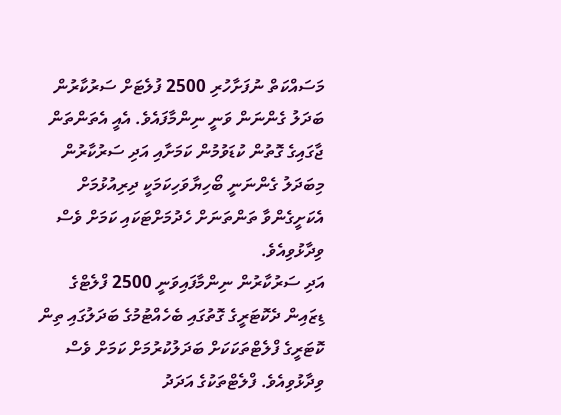މަސައްކަތް ނުފަށާހުރި 2500 ފުލެޓަށް ސަރުކާރުން ބަދަލު ގެންނަން ވަނީ ނިންމާފައެވެ. އެއީ އެތަންތަން ޖާގައިގެ ގޮތުން ކުޑަވުމުން ކަމަށާއި އަދި ސަރުކާރުން މިބަދަލު ގެންނަނީ ބޯހިޔާވަހިކަމަކީ ދިރިއުޅުމަށް އެކަށީގެންވާ ތަންތަނަށް ހެދުމަށްޓަކައި ކަމަށް ވެސް ވިދާޅުވިއެވެ.
އަދި ސަރުކާރުން ނިންމާފައިވަނީ 2500 ފްލެޓްގެ ޑިޒައިން ދެކޮޓަރީގެ ގޮތުގައި ބެހެއްޓުމުގެ ބަދަލުގައި ތިން ކޮޓަރީގެ ފްލެޓްތަކަކަށް ބަދަލުކުރުމަށް ކަމަށް ވެސް ވިދާޅުވިއެވެ. ފްލެޓްތަކުގެ އަދަދު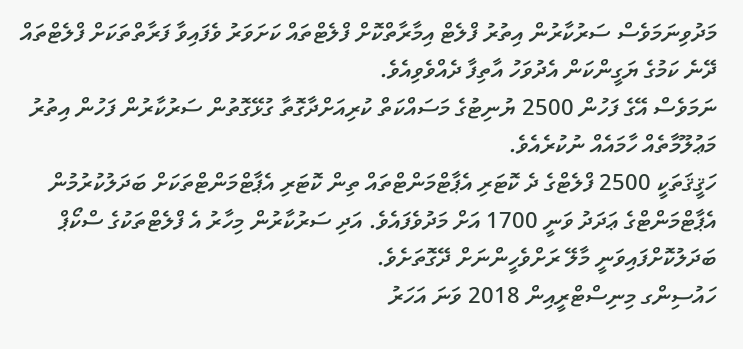މަދުވިނަމަވެސް ސަރުކާރުން އިތުރު ފްލެޓް އިމާރާތްކޮށް ފްލެޓްތައް ކަށަވަރު ވެފައިވާ ފަރާތްތަކަށް ފްލެޓްތައް ދޭނެ ކަމުގެ ޔަގީންކަން އެދުވަހު އާތިފާ ދެއްވެވިއެވެ.
ނަމަވެސް އޭގެ ފަހުން 2500 ޔުނިޓުގެ މަސައްކަތް ކުރިއަށްދާގޮތާ ގުޅޭގޮތުން ސަރުކާރުން ފަހުން އިތުރު މަޢުލޫމާތެއް ހާމައެއް ނުކުރެއެވެ.
ހަޤީޤަތަކީ 2500 ފްލެޓްގެ ދެ ކޮޓަރި އެޕާޓްމަންޓްތައް ތިން ކޮޓަރި އެޕާޓްމަންޓްތަކަށް ބަދަލުކުރުމުން އެޕާޓްމަންޓްގެ ޢަދަދު ވަނީ 1700 އަށް މަދުވެފައެވެ. އަދި ސަރުކާރުން މިހާރު އެ ފްލެޓްތަކުގެ ސްކޯޕް ބަދަލުކޮށްފައިވަނީ މާލޭ ރަށްވެހީންނަށް ދޭގޮތަށެވެ.
ހައުސިންގ މިނިސްޓްރީއިން 2018 ވަނަ އަހަރު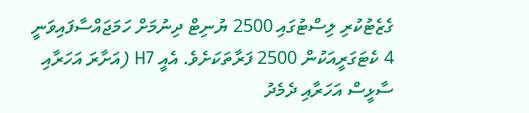ގެޒެޓުކުރި ލިސްޓުގައި 2500 ޔުނިޓް ދިނުމަށް ހަމަޖައްސާފައިވަނީ 4 ކެޓަގަރީއަކުން 2500 ފަރާތަކަށެވެ. އެއީ H7 (އަށާރަ އަހަރާއި ސާޅީސް އަހަރާއި ދެމެދު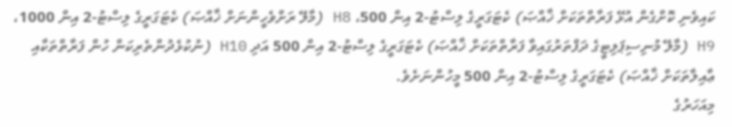ކައިވެނި ކޮށްގެން އުޅޭ ފަރާތްތަކަށް ޚާއްޞަ) ކެޓަގަރީގެ ލިސްޓު-2 އިން 500، H8 (މާލޭ ރަށްވެހީންނަށް ޚާއްޞަ) ކެޓަގަރީގެ ލިސްޓު-2 އިން 1000، H9 (މާލޭ މުނިސިޕަލިޓީގެ ދަފްތަރުގައިވާ ފަރާތްތަކަށް ޚާއްޞަ) ކެޓަގަރީގެ ލިސްޓު-2 އިން 500 އަދި H10 (ނުކުޅެދުންތެރިކަން ހުން ފަރާތްތަކާއި ޢާއިލާތަކަށް ޚާއްޞަ) ކެޓަގަރީގެ ލިސްޓު-2 އިން 500 މީހުންނަށެވެ.
މިއަހަރުގެ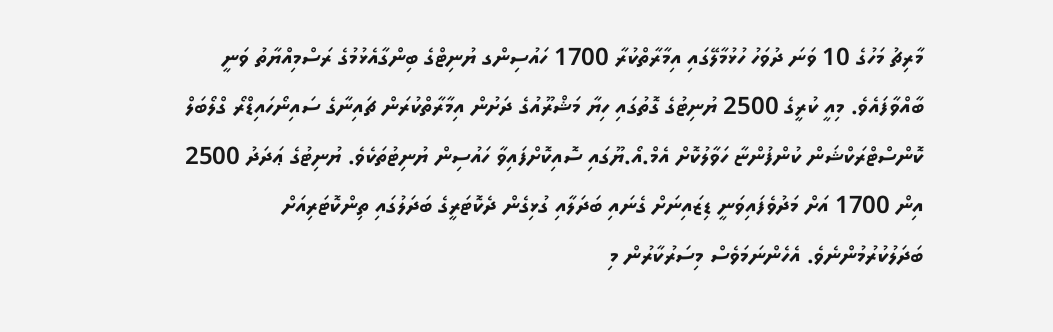މާރިޗު މަހުގެ 10 ވަނަ ދުވަހު ހުޅުމާލޭގައި އިމާރާތްކުރާ 1700 ހައުސިންގ ޔުނިޓްގެ ބިންގާއެޅުމުގެ ރަސްމިއްޔާތު ވަނީ ބާއްވާފައެވެ. މިއީ ކުރީގެ 2500 ޔުނިޓުގެ ގޮތުގައި ހިޔާ މަޝްރޫއުގެ ދަށުން އިމާރާތްކުރަން ޗައިނާގެ ސައިނޯހައިޑްރޯ ގްލޯބަލް ކޮންސްޓްރަކްޝަން ކުންފުންޏާ ހަވާލުކޮށް އެމް.އޯ.ޔޫގައި ސޮއިކޮށްފައިވާ ހައުސިން ޔުނިޓުތަކެވެ. ޔުނިޓުގެ ޢަދަދު 2500 އިން 1700 އަށް މަދުވެފައިވަނީ ޑިޒައިނަށް ގެނައި ބަދަލާއި ގުޅިގެން ދެކޮޓަރީގެ ބަދަލުގައި ތިންކޮޓަރިއަށް ބަދަލުކުރުމުންނެވެ. އެހެންނަމަވެސް މިސަރުކާރުން މި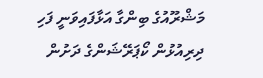މަޝްރޫއުގެ ބިންގާ އަޅާފައިވަނީ ފަހި ދިރިއުޅުން ކޯޕަރޭޝަންގެ ދަށުން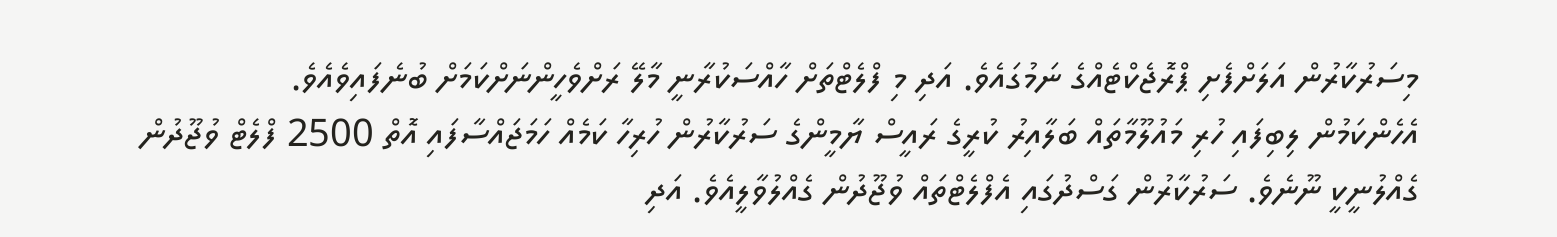މިސަރުކާރުން އަލަށްފެށި ޕްރޮޖެކްޓެއްގެ ނަމުގައެވެ. އަދި މި ފްލެޓްތަށް ހާއްސަކުރާނީ މާލޭ ރަށްވެހީންނަށްކަމަށް ބުނެފައިވެއެވެ.
އެހެންކަމުން ލިބިފައި ހުރި މައުލޫމާތައް ބަލާއިރު ކުރީގެ ރައީސް ޔާމީންގެ ސަރުކާރުން ހުރިހާ ކަމެއް ހަމަޖައްސާފައި އޮތް 2500 ފްލެޓް ވުޖޫދުން ގެއްލުނީކީ ނޫނެވެ. ސަރުކާރުން ގަސްދުގައި އެފްލެޓްތައް ވުޖޫދުން ގެއްލުވާލީއެވެ. އަދި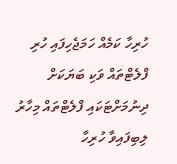ހުރިހާ ކަމެއް ހަމަޖެހިފައި ހުރި ފްލެޓްތައް ވަކި ބަޔަކަށް ދިނުމަށްޓަކައި ފްލެޓްތައް މިހާރު ލިބިފައިވާ ހުރިހާ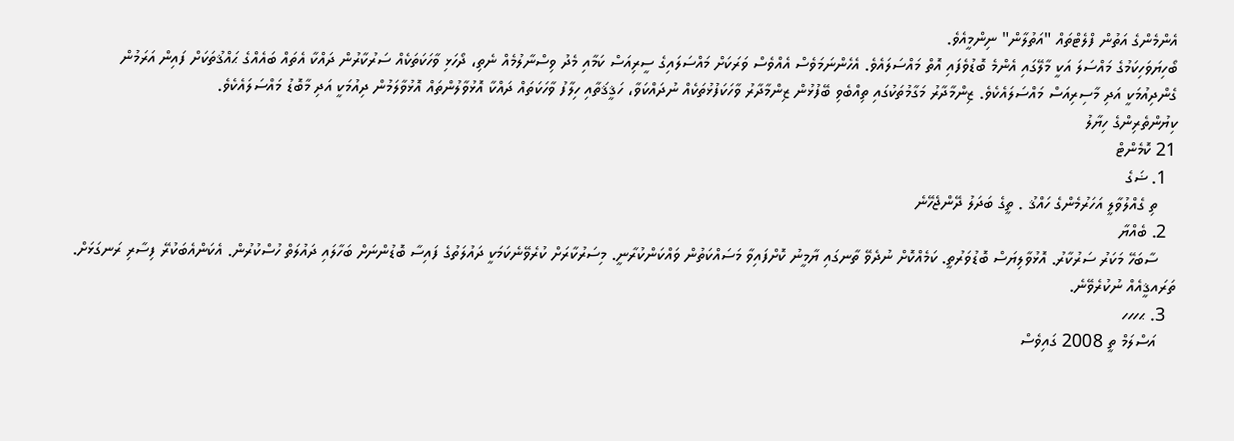އެންމެންގެ އަތުން ފްލެޓްތައް "އަތުލާން" ނިންމީއެވެ.
ބޯހިޔަވަހިކަމުގެ މައްސަލަ އަކީ މާލޭގައި އެންމެ ބޮޑުވެފައި އޮތް މައްސަލައެވެ. އެހެންނަމަވެސް އެއްވެސް ވަރަކަށް މައްސަލައިގެ ސީރިއަސް ކަމާއި މެދު ވިސްނާލުމެއް ނެތި، ދޯހަޅި ވާހަކަތަކެއް ސަރުކާރުން ދައްކާ އެތައް ބައެއްގެ ޙައްޤުތަކަށް ފައިން އަރަމުން ގެންދިއުމަކީ އަދި މާސިރިއަސް މައްސަލައެކެވެ. ޒިންމާދާރު މަގާމުތަކުގައި ތިއްބެވި ބޭފުޅުން ޒިންމާދާރު ވާހަކަފުޅުތަކެއް ނުދައްކަވާ، ހަޤީޤަތާއި ހިލާފު ވާހަކަތައް ދައްކާ އޮޅުވާލުންތައް އޮޅުވާލަމުން ދިއުމަކީ އަދި މާބޮޑު މައްސަލައެކެވެ.
ކިޔުންތެރިންގެ ހިޔާލު
21 ކޮމެންޓް
  1. ޟަގެ
    ތި ގެއްލުވާލީ އަހަރުމެންގެ ހައްޤު . ތީގެ ބަދަލު ދޭންޖެހޭނެ
  2. ބެއްޔާ
    ސާބަހޭ މަކަރު ސަރުކާރު. އޮޅުވާލިޔަސް ބޮޑުވަރުތީ. ކަމެއްކޮށް ނުދެވޭ ތާނގައި ޔާމީނު ކޮށްފައިވާ މަސައްކަތުން ވައްކަންކުރާނީ. މިސަރުކާރަށް ކުރެވޭނެކަމަކީ ދައުލަތުގެ ފައިސާ ބޮޑުންނަށް ބަހާލައި ދައުލަތް ހުސްކުރުން. އެކަންއެބަކުރޭ ފިސާރި ރަނގަޅަށް. ތަރައޤީއެއް ނުކުރެވޭނެ.
  3. ޙހހހ
    އަސްލަމް ތީ 2008 ގައިވެސް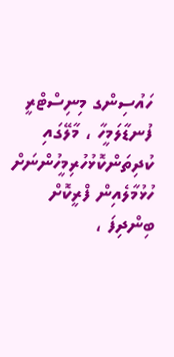ހައުސިންގ މިނިސްޓްރީ ފުނޑާލަމީހާ ، މާލޭގައި ކުދިތަންކޮޅުހުރިމީހުންނަށް ހުޅުމާލެއިން ފްރީކޮށް ބިންދިފަ ،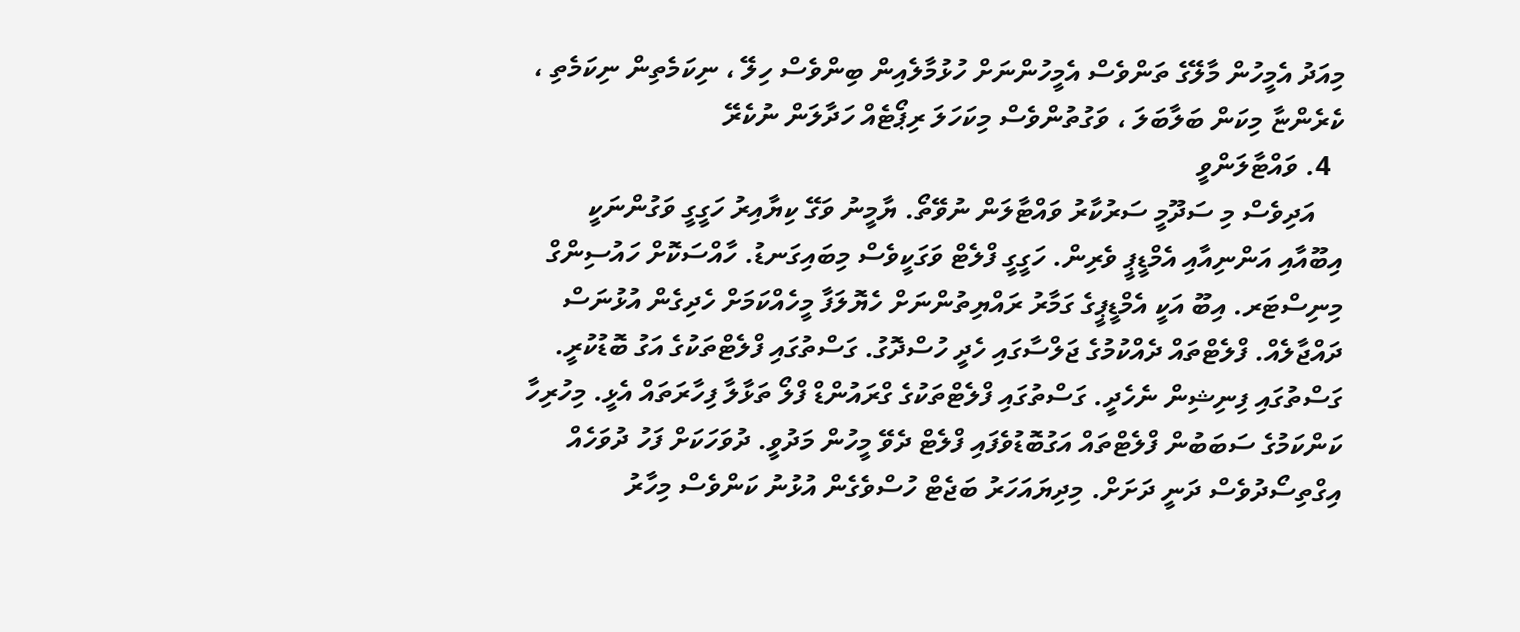މިއަދު އެމީހުން މާލޭގެ ތަންވެސް އެމީހުންނަށް ހުޅުމާލެއިން ބިންވެސް ހިލޭ ، ނިކަމެތިން ނިކަމެތި ، ކެރެންޏާ މިކަން ބަލާބަލަ ، ވަގުތުންވެސް މިކަހަލަ ރިޕޯޓެއް ހަދާލަން ނުކެރޭ
  4. ވައްޓާލަންވީ
    އަދިވެސް މި ސަދޫމީ ސަރުކާރު ވައްޓާލަން ނުވޭތޯ. ޔާމީނު ވަގޭ ކިޔާއިރު ހަގީގީ ވަގުންނަކީ އިބޫއާއި އަންނިއާއި އެމްޑީޕީ ވެރިން. ހަގީގީ ފްލެޓް ވަގަކީވެސް މިބައިގަނޑު. ހާއްސަކޮށް ހައުސިންގް މިނިސްޓަރ. އިބޫ އަކީ އެމްޑީޕީގެ ގަމާރު ރައްޔިތުންނަށް ހެޔޮލަފާ މީހެއްކަމަށް ހެދިގެން އުޅުނަސް ދައްޖާލެއް. ފްލެޓްތައް ދެއްކުމުގެ ޖަލްސާގައި ހެދީ ހުސްދޮގު. ގަސްތުގައި ފްލެޓްތަކުގެ އަގު ބޮޑުކުރީ. ގަސްތުގައި ފިނިޝިން ނެހެދީ. ގަސްތުގައި ފްލެޓްތަކުގެ ގްރައުންޑް ފްލޯ ތަޅާލާ ފިހާރަތައް އެޅީ. މިހުރިހާ ކަންކަމުގެ ސަބަބުން ފްލެޓްތައް އަގުބޮޑުވެފައި ފްލެޓް ދެވޭ މީހުން މަދުވީ. ދުވަހަކަށް ފަހު ދުވަހެއް އިގްތިސޯދުވެސް ދަނީ ދަށަށް. މިދިޔައަހަރު ބަޖެޓް ހުސްވެގެން އުޅުނު ކަންވެސް މިހާރު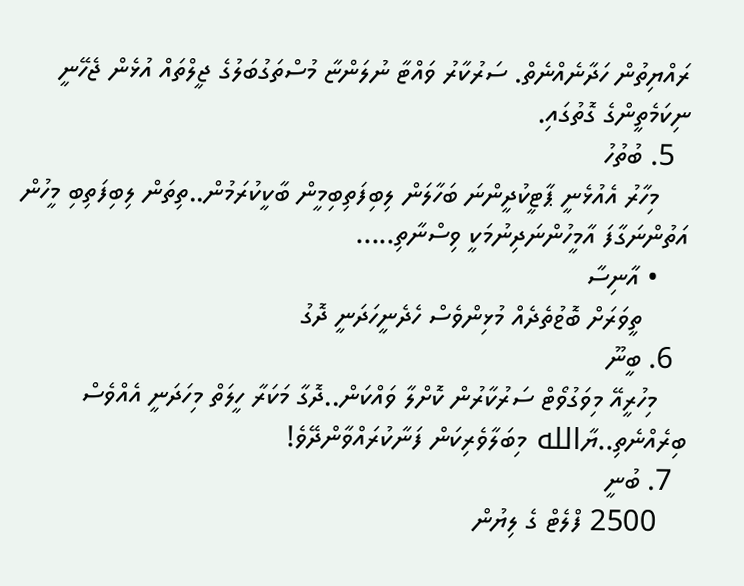ރައްޔިތުން ހަދާނެއްނެތް. ސަރުކާރު ވައްޓާ ނުލަންޏާ މުސްތަގުބަލުގެ ޖީލްތައް އުޅެން ޖެހޭނީ ނިކަމެތީންގެ ގޮތުގައި.
  5. ބުތުހު
    މިހާރު އެއުޅެނީ ޕާޓީކުދީންނަ ބަހާލަން ލިބިފަތިބިމީން ބާކީކުރަމުން..ތިތަން ލިބިފަތިބި މީހުން އަތުންނަގާފަ އާމީހުންނަދިނުމަކީ ވިސްނާތި.....
    • އާނިސާ
      ތީވަރަށް ބޮޱުތެދެއް މުޅިންވެސް ހެދެނީހަދަނީ ދޮގު
  6. ބީނޫ
    މިހުރީއޭ މިވަގުވޯޓް ސަރުކާރުން ކޮށްލާ ވައްކަން..ދޮގާ މަކަރާ ހީލަތް މިހަދަނީ އެއްވެސް ބިރެއްނެތި..ޔާالله މިބަލާވެރިކަން ފަނާކުރައްވާންދޭވެ!
  7. ބުނީ
    2500 ފްލެޓް ގެ ލިޔުން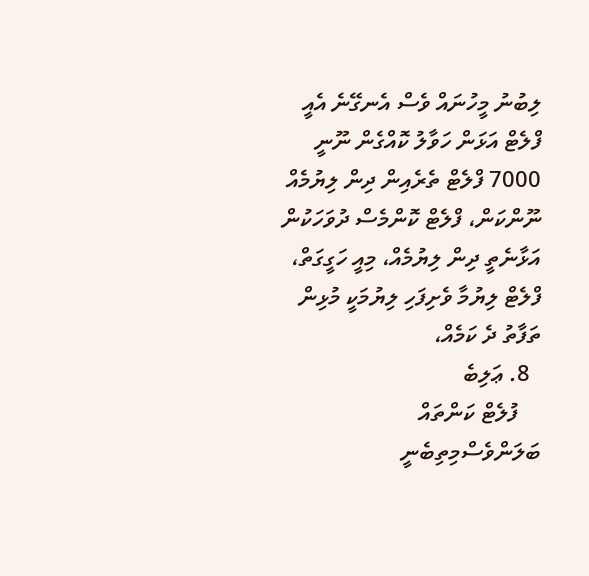ލިބުނު މީހުނައް ވެސް އެނގޭނެ އެއީ ފްލެޓް އަޅަން ހަވާލު ކޮއްގެން ނޫނީ 7000 ފްލެޓް ތެރެއިން ދިން ލިޔުމެއް ނޫންކަން، ފްލެޓް ކޮންމެސް ދުވަހަކުން އަޅާނެތީ ދިން ލިޔުމެއް، މިއީ ހަގީގަތް، ފްލެޓް ލިޔުމާ ވެށިފަހި ލިޔުމަކީ މުޅިން ތަފާތު ދެ ކަމެއް،
  8. ޢަލިބެ
    ފުލެޓް ކަންތައް ބަލަންވެސްމިތިބެނީ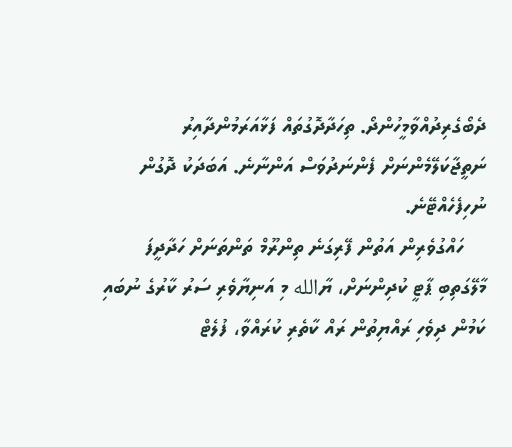ދެބޯގެރިދުއްވާމީހުންދޯ. ތިހަދާދޮގުތައް ފަޅާއަރަމުންދާއިރު ނަތީޖާކަލޭމެންނަށް ފެންނަދުވަސް އަންނާނެ. އަބަދަކު ދޮގުން ނުހިފެހެއްޓޭނެ.
    ހައްގުވެރިން އަތުން ފޭރިގަނެ ތިންރޫމް ތަންތަނަށް ހަދާދީފަ މާލޭގަތިބި ޕާޓީ ކުދިންނަށް، ޔާالله މި އަނިޔާވެރި ސަރު ކާރުގެ ނުބައި ކަމުން ދިވެހި ރައްޔިތުން ރައް ކާތެރި ކުރައްވާ، ފުލެޓް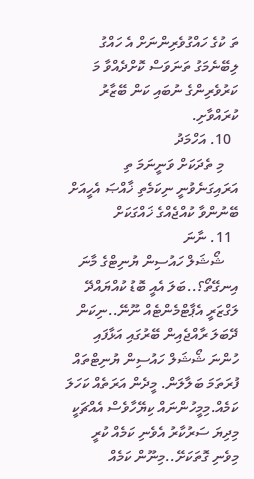ތަ ކުގެ ހައްގުވެރިންނަށް އެ ހައްގު ލިބޭނެމަގު ތަނަވަސް ކޮށްދެއްވާ މަ ކަރުވެރިންގެ ނުބައި ކަން ބޭޒާރު ކުރައްވާށި.
  10. އަހްމަދު
    މި ތެދަކަށް ވަނީނަމަ ތި އަރައިގަނެވުނީ ނިކަމެތި ޚާއްޞަ އެހީއަށް ބޭނުންވާ ކުއްޖެއްގެ ޚައްގަކަށް
  11. ނާނަ
    ޝޯޝަލް ހައުސިން ޔުނިޓްގެ މާނަ އިނގޭތޯ؟..ބަލަ އެއީ ބޮޑު ކުއްޔައްދޭ ލަގްޒަރީ އެޕާޓްމެންޓެއް ނޫނޭ..ނިކަން ދޭބަލަ ރާއްޖެއިން ބޭރުގައި އަޅާފައި ހުންނަ ޝޯޝަލް ހައުސިން ޔުނިޓްތައް ފުރަތަމަ ބަލާލަން. މީދެން އަރަތެއް ކަހަލަ ކަމެއް.މިމީހުންނައް ކިޔޭހާވެސް އެއްޗަކީ މިދިޔަ ސަރުކާރު އެވެނި ކަމެއް ކުރީ މިވެނި ގޮތަކަށޭ..މިނޫން ކަމެއް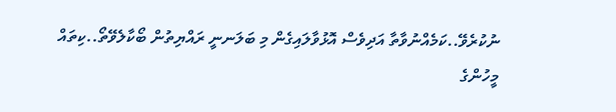ނުކުރެވޭ..ކަމެއްނުވާތާ އަދިވެސް އޮޅުވާލައިގެން މި ބަލަނނީ ރައްޔިތުން ބޯކާލެވޭތޯ..ކިތައް މީހުންގެ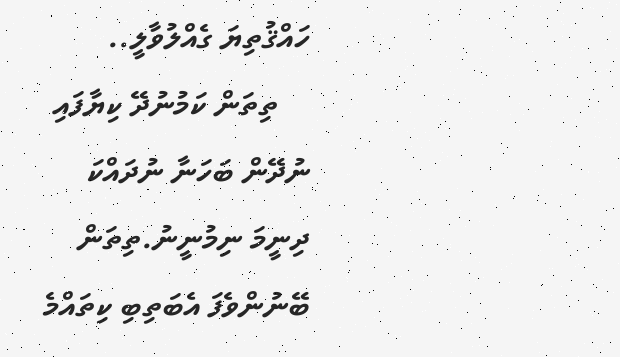ހައްޤުތިޔަ ގެއްލުވާލީ..
    ތިތަން ކަމުނުދޭ ކިޔާފައި ނުދޭން ބަހަނާ ނުދައްކަ ދިނީމަ ނިމުނީނު.ތިތަން ބޭނުންވެފަ އެބަތިބި ކިތައްމެ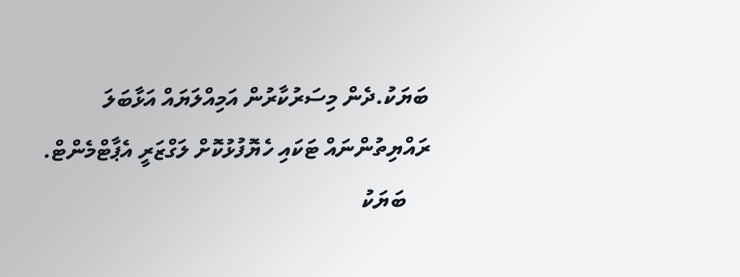ބަޔަކު.ދެން މިސަރުކާރުން އަމިއްލަޔައް އަޅާބަލަ ރައްޔިތުންނައް ޓަކައި ހެޔޮފުޅުކޮށް ލަގްޒަރީ އެޕާޓްމެންޓް.
    ބަޔަކު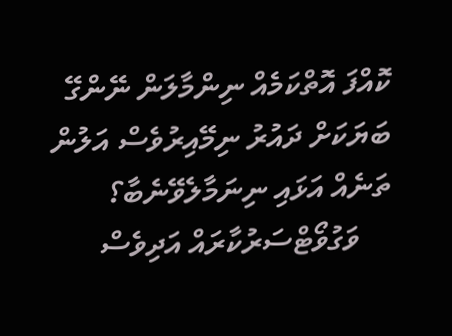ކޮއްފަ އޮތްކަމެއް ނިންމާލަން ނޭންގޭ ބަޔަކަށް ދައުރު ނިމޭއިރުވެސް އަލުން ތަނެއް އަޅައި ނިނަމާލެވޭނެބާ؟
    ވަގުވޯޓްސަރުކާރައް އަދިވެސް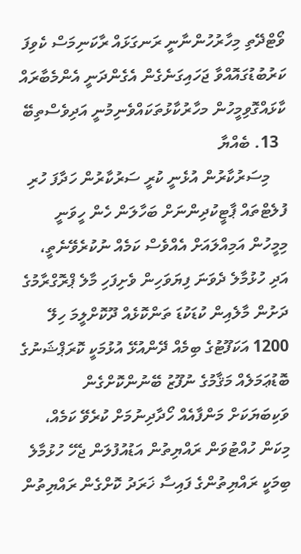ވޯޓްދޭތި މިހާރުހުންނާނީ ރަނގަޅައް ރާކަނިމަސް ކެވިފަ ކަރުބުޑުގައޮއްވާ ޖަހައިގަނެގެން އެގެންދަނީ އެންމެބާރައް ކާޅައްގޮވިމީހުން މހާރުކާޅުތަކައްވެނިމުނީ އަދިވެސްތިބޭ
  13. ބެއްޔާ
    މިސަރުކާރުން އުޅެނީ ކުރީ ސަރުކާރުން ހަދާފަ ހުރި ފުލެޓްތައް ޕާޓީކުދިންނަށް ބަހާލަން ހެން ހީވަނީ މިމީހުން އަމިއްލައަށް އެއްވެސް ކަމެއް ނުކުރެވޭނެތީ، އަދި ހުޅުމާލެ ދެވަނަ ފިޔަވަހިން ވެށިފަހި މާލެ ޕްރޮގްރާމުގެ ދަށުން މާލެއިން ކުޑަކުޑަ ތަންކޮޅެއް ދޫކޮށްލީމަ ހިލޭ 1200 އަކަފޫޓުގެ ބިމެއް ދޭންއުޅޭ އުޅުމަކީ ކޮރަޕްޝަނުގެ ބޮޑުޢަމަލެއް މަޤާމުގެ ނުފޫޒު ބޭނުންކޮށްގެން ވަކިބަޔަކަށް މަންފާއެއް ހޯދާދިނުމަށް ކުރެވޭ ކަމެއް، މިކަން ހުއްޓުވަން ރައްޔިތުން އަޑުއުފުލަން ޖެހޭ ހުޅުމާލެ ބިމަކީ ރައްޔިތުންގެ ފައިސާ ޚަރަދު ކޮށްގެން ރައްޔިތުން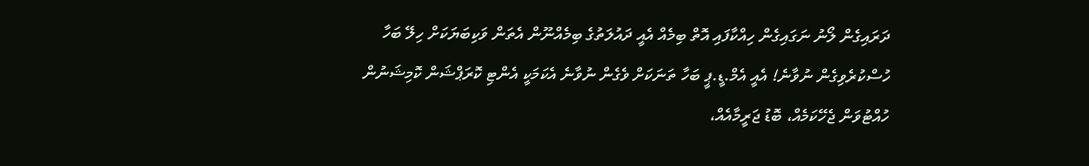ދަރައިގެން ލޯނު ނަގައިގެން ހިއްކާފައި އޮތް ބިމެއް އެއީ ދައުލަތުގެ ބިމެއްނޫން އެތަން ވަކިބަޔަކަށް ހިލޭ ބަހާ ހުސްކުރެވިގެން ނުވާނެ! އެއީ އެމް.ޑީ.ޕީ ބަހާ ތަނަކަށް ވެގެން ނުވާނެ އެކަމަކީ އެންޓި ކޮރަޕްޝަން ކޮމިޝަނުން ހުއްޓުވަން ޖެހޭކަމެއް، ބޮޑު ޖަރީމާއެއް،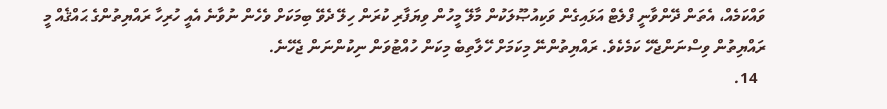ވައްކަމެއް، އެތަން ދޭންވާނީ ފްލެޓް އަޅައިގެން ވަކިއުޞޫލަކުން މާލޭ މީހުން ވިޔަފާރި ކުރަން ހިލޭ ދެވޭ ބިމަކަށް ވެހެން ނުވާނެ އެއީ ހުރިހާ ރައްޔިތުންގެ ޙައްޤެއް މީ ރައްޔިތުން ވިސްނަންޖެހޭ ކަމެކެވެ. ރައްޔިތުންނޭ މިކަމަށް ހޭލާތިބެ މިކަން ހުއްޓުވަން ނިކުންނަން ޖެހޭނެ.
  14.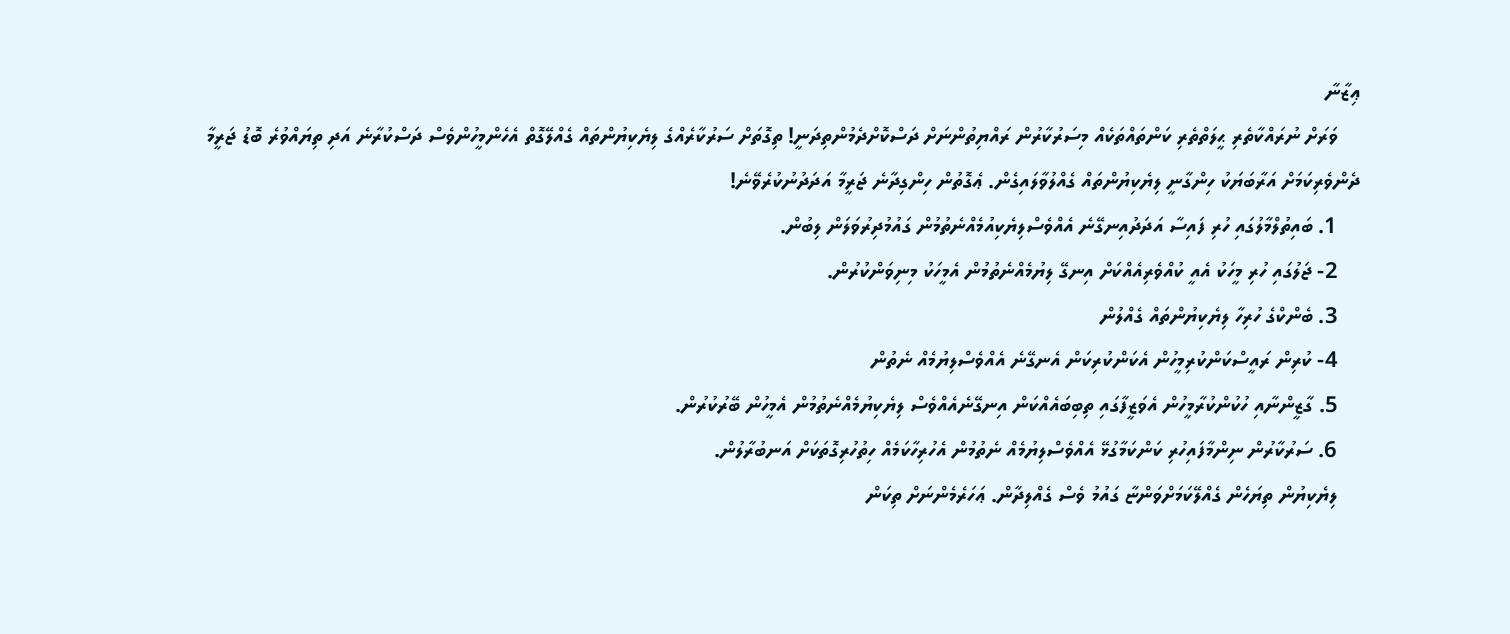ޢިޒާނާ
    ވަރަށް ނުރައްކާތެރި ޙީލަތްތެރި ކަންތައްތަކެއް މިސަރުކާރުން ރައްޔިތުންނަށް ދަސްކޮށްދެމުންތިދަނީ! ތިގޮތަށް ސަރުކާރެއްގެ ލިޔެކިޔުންތައް ގެއްލޭގޮތް އެހެންމީހުންވެސް ދަސްކުރާނެ އަދި ތިޔައްވުރެ ބޮޑު ޖަރީމާ ދެންވެރިކަމަށް އަރާބަޔަކު ހިންގާނީ ލިޔެކިޔުންތައް ގެއްލުވާލައިގެން. ޢެގޮތުން ހިންގިދާނެ ޖަރީމާ އަދަދުނުކުރެވޭނެ!
    1. ބައިތުލްމާލުގައި ހުރި ފައިސާ އަދަދުއިނގޭނެ އެއްވެސްލިޔެކިއުމެއްނެތުމުން ގައުމުދިރުވަލަން ލިބުން.
    2- ޖަލުގައި ހުރި މީހަކު އެއީ ކުއްވެރިއެއްކަށް އިނގޭ ލިޔުމެއްނެތުމުން އެމީހަކު މިނިވަންކުރުން.
    3. ބެންކްގެ ހުރިހާ ލިޔެކިޔުންތައް ގެއްލުން
    4- ކުރިން ރައީސްކަންކުރިމީހުން އެކަންކުރިކަން އެނގޭނެ އެއްވެސްލިޔުމެއް ނެތުން
    5. ގާޒީންނާއި ހުކުންކުރާމީހުން އެވަޒީފާގައި ތިބިބައެއްކަން އިނގޭނެއެއްވެސް ލިޔެކިޔުމެއްނެތުމުން އެމީހުން ބޭރުކުރުން.
    6. ސަރުކާރުން ނިންމާފައިހުރި ކަންކަމާގުޅޭ އެއްވެސްލިޔުމެއް ނެތުމުން އެހުރިހާކަމެއް ހިތުހުރިގޮތަކަށް އަނބުރާލުން.
    ލިޔެކިޔުން ތިޔަހެން ގެއްލޭކަމަށްވަންޏާ ގައުމު ވެސް ގެއްލިދާން. ޢަހަރެމެންނަށް ތިކަން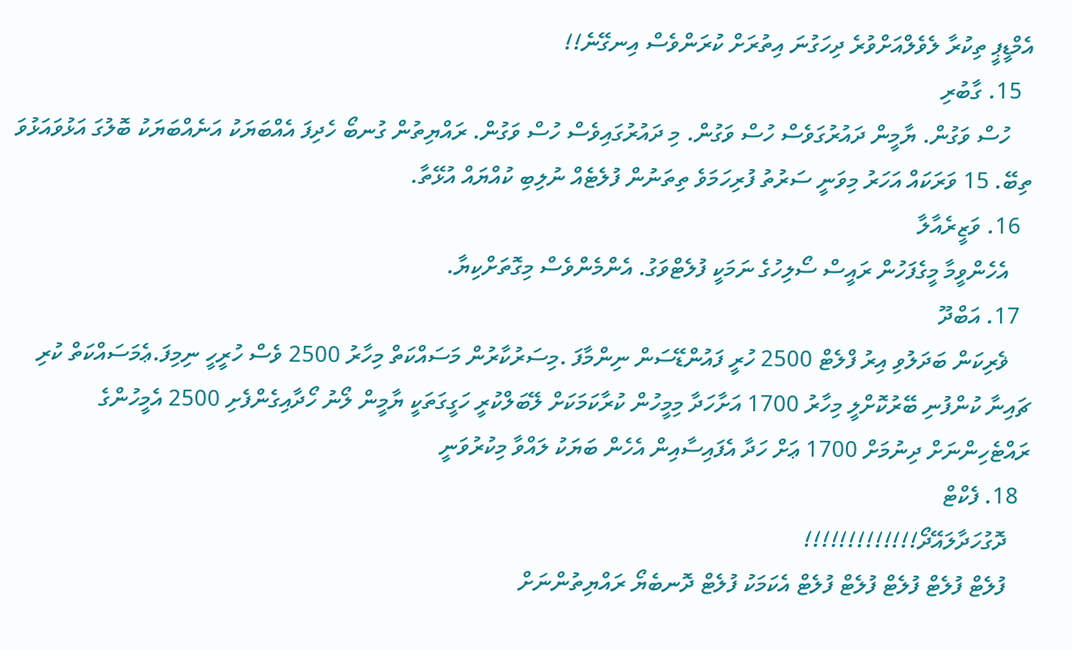އެމްޑީޕީ ތިކުރާ ލެވެލްއަށްވުރެ ދިހަގުނަ އިތުރަށް ކުރަންވެސް އިނގޭނެ!!
  15. ގާބުރި
    ހުސް ވަގުން. ޔާމީން ދައުރުގަވެސް ހުސް ވަގުން. މި ދައުރުގައިވެސް ހުސް ވަގުން. ރައްޔިތުން ގުނބޯ ހެދިފަ އެއްބަޔަކު އަނެއްބަޔަކު ބޮލުގަ އަޅުވައަޅުވަ ތިބޭ. 15 ވަރަކައް އަހަރު މިވަނީ ސަރުތު ފުރިހަމަވެ ތިތަނުން ފުލެޓެއް ނުލިބި ކުއްޔައް އުޅޭތާ.
  16. ވަޒީރެއާލާ
    އެހެންވީމާ މީގެފަހުން ރައީސް ސޯލިހުގެ ނަމަކީ ފުލެޓްވަގު. އެންމެންވެސް މިގޮތަށްކިޔާ.
  17. އަބްދޫ
    ޥެރިކަން ބަދަލުވި އިރު ފްލެޓް 2500 ހުރީ ފައުންޑޭސަން ނިންމާފަ .މިސަރުކާރުން މަސައްކަތް މިހާރު 2500 ވެސް ހުރީހީ ނިމިފަ.ޢެމަސައްކަތް ކުރި ޗައިނާ ކުންފުނި ބޭރުކޮށްލީ މިހާރު 1700 އަށާހަދާ މިމީހުން ކުރާކަމަކަށް ލޭބަލްކުރީ ހަގީގަތަކީ ޔާމީން ލޯނު ހޯދާއިގެންފެށި 2500 އެމީހުންގެ ރައްޓެހިންނަށް ދިނުމަށް 1700 ޢަށް ހަދާ އެފައިސާއިން އެހެން ބަޔަކު ލައްވާ މިކުރުވަނީ
  18. ފެކްޓް
    ދޮގުހަދާލައޭދޯ!!!!!!!!!!!!!
    ފުލެޓް ފުލެޓް ފުލެޓް ފުލެޓް ފުލެޓް އެކަމަކު ފުލެޓް ދޮނބެޔޯ ރައްޔިތުންނަށް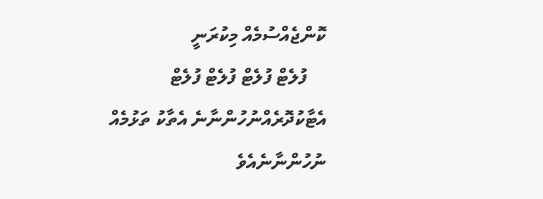ކޮންޖެއްސުމެއް މިކުރަނީ
    ފުލެޓް ފުލެޓް ފުލެޓް ފުލެޓް އެޓާކުދޮރެއްނުހުންނާނެ އެތާކު ތަޅުމެއް ނުހުންނާނެއެވެ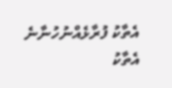އެތާކު ފުރާޅެއްނުހުނާނެ އެތާކު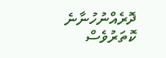ދޮރެއްނުހުނާނެ ކޮތަރުވެސް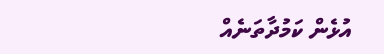އުޅެން ކަމުދާތަނެއް